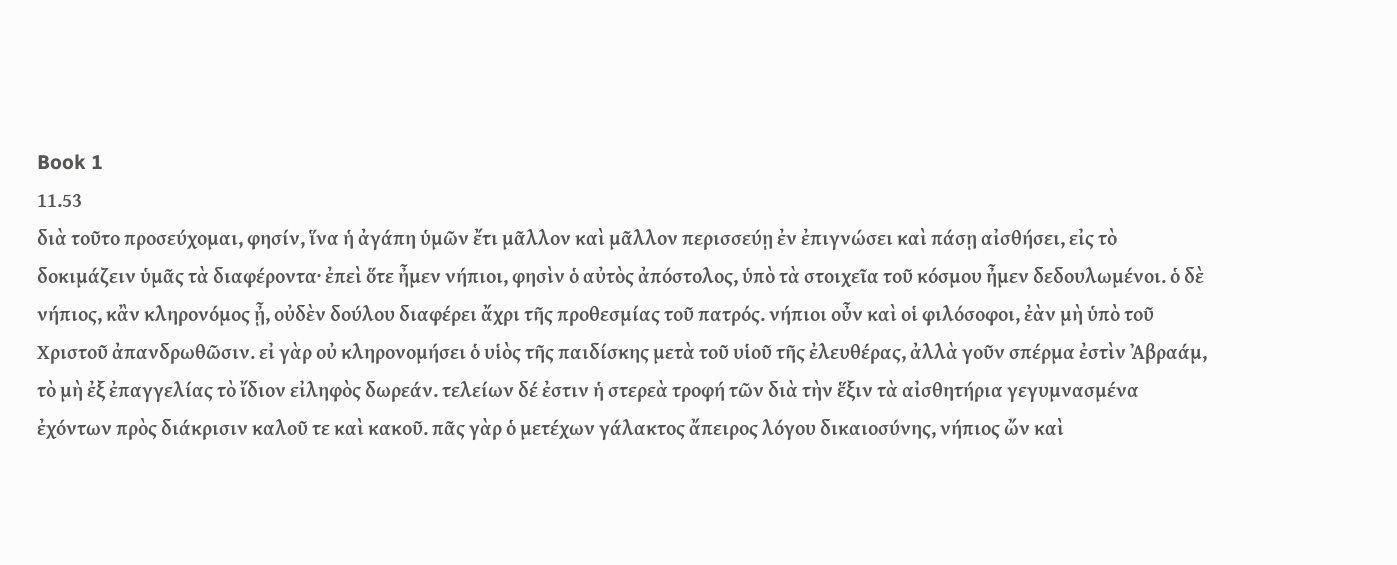Book 1
11.53
διὰ τοῦτο προσεύχομαι, φησίν, ἵνα ἡ ἀγάπη ὑμῶν ἔτι μᾶλλον καὶ μᾶλλον περισσεύῃ ἐν ἐπιγνώσει καὶ πάσῃ αἰσθήσει, εἰς τὸ δοκιμάζειν ὑμᾶς τὰ διαφέροντα· ἐπεὶ ὅτε ἦμεν νήπιοι, φησὶν ὁ αὐτὸς ἀπόστολος, ὑπὸ τὰ στοιχεῖα τοῦ κόσμου ἦμεν δεδουλωμένοι. ὁ δὲ νήπιος, κἂν κληρονόμος ᾖ, οὐδὲν δούλου διαφέρει ἄχρι τῆς προθεσμίας τοῦ πατρός. νήπιοι οὖν καὶ οἱ φιλόσοφοι, ἐὰν μὴ ὑπὸ τοῦ Χριστοῦ ἀπανδρωθῶσιν. εἰ γὰρ οὐ κληρονομήσει ὁ υἱὸς τῆς παιδίσκης μετὰ τοῦ υἱοῦ τῆς ἐλευθέρας, ἀλλὰ γοῦν σπέρμα ἐστὶν Ἀβραάμ, τὸ μὴ ἐξ ἐπαγγελίας τὸ ἴδιον εἰληφὸς δωρεάν. τελείων δέ ἐστιν ἡ στερεὰ τροφή τῶν διὰ τὴν ἕξιν τὰ αἰσθητήρια γεγυμνασμένα ἐχόντων πρὸς διάκρισιν καλοῦ τε καὶ κακοῦ. πᾶς γὰρ ὁ μετέχων γάλακτος ἄπειρος λόγου δικαιοσύνης, νήπιος ὤν καὶ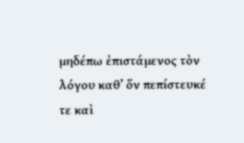μηδέπω ἐπιστάμενος τὸν λόγου καθ’ ὅν πεπίστευκέ τε καὶ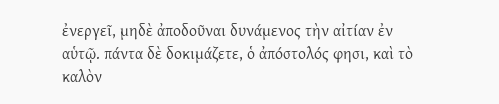ἐνεργεῖ, μηδὲ ἀποδοῦναι δυνάμενος τὴν αἰτίαν ἐν αὑτῷ. πάντα δὲ δοκιμάζετε, ὁ ἀπόστολός φησι, καὶ τὸ καλὸν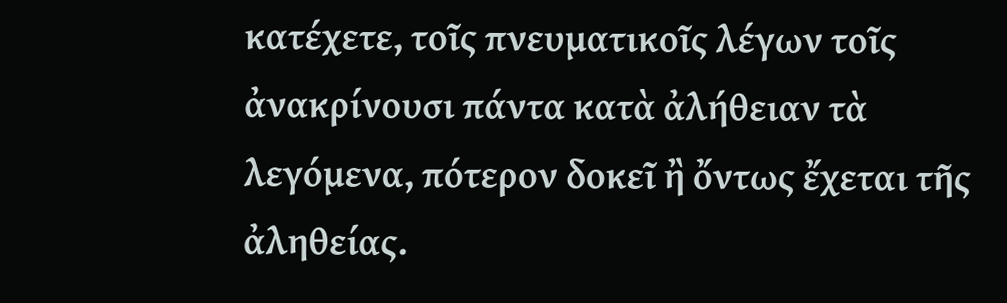κατέχετε, τοῖς πνευματικοῖς λέγων τοῖς ἀνακρίνουσι πάντα κατὰ ἀλήθειαν τὰ λεγόμενα, πότερον δοκεῖ ἢ ὄντως ἔχεται τῆς ἀληθείας.